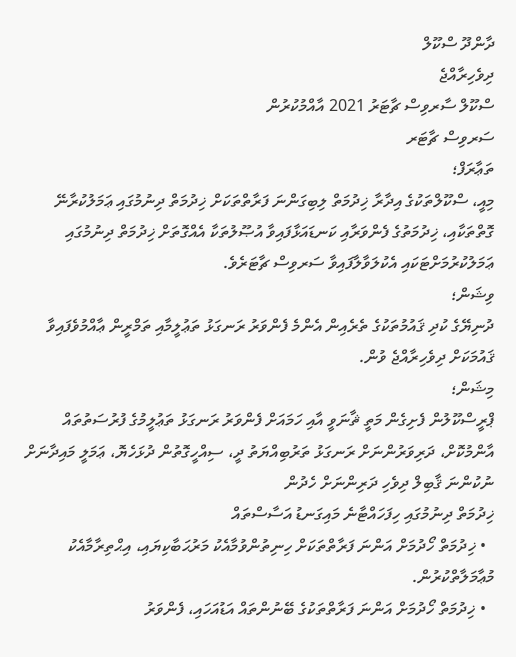ދާންދޫ ސްކޫލް
ދިވެހިރާއްޖެ
ސްކޫލް ސާރވިސް ޗާޓަރު 2021 އާއްމުކުރުން
ސަރވިސް ޗާޓަރ
ތަޢާރަފް؛
މިއީ، ސްކޫލްތަކުގެ އިދާރާ ޚިދުމަތް ލިބިގަންނަ ފަރާތްތަކަށް ޚިދުމަތް ދިނުމުގައި ޢަމަލުކުރާނޭ ގޮތްތަކާއި، ޚިދުމަތުގެ ފެންވަރާއި ކަނޑައަޅާފައިވާ އުޞޫލުތަކާ އެއްގޮތަށް ޚިދުމަތް ދިނުމުގައި ޢަމަލުކުރުމަށްޓަކައި އެކުލަވާލާފައިވާ ސަރވިސް ޗާޓަރެވެ.
ވިޝަން؛
ދުނިޔޭގެ ކުދި ޤައުމުތަކުގެ ތެރެއިން އެންމެ ފެންވަރު ރަނގަޅު ތަޢުލީމާއި ތަމްރީން ޢާއްމުވެފައިވާ ޤައުމަކަށް ދިވެހިރާއްޖެ ވުން.
މިޝަން؛
ޕްރީސްކޫލުން ފެށިގެން މަތީ ޘާނަވީ އާއި ހަމައަށް ފެންވަރު ރަނގަޅު ތަޢުލީމުގެ ފުރުސަތުތައް އާންމުކޮށް، ދަރިވަރުންނަށް ރަނގަޅު ތަރުބިއްޔަތު ދީ، ސިއްހީގޮތުން ދުޅަހެޔޮ، ޢަމަލީ މައިދާނަށް ނުކުންނަ ޤާބިލް ދިވެހި ދަރިންނަށް ހެދުން
ޚިދުމަތް ދިނުމުގައި ހިފަހައްޓާނެ މައިގަނޑު އަސާސްތައް
  • ޚިދުމަތް ހޯދުމަށް އަންނަ ފަރާތްތަކަށް ހިނިތުންވުމާއެކު މަރުޙަބާކިޔައި، އިޙްތިރާމާއެކު މުޢާމަލާތްކުރުން.
  • ޚިދުމަތް ހޯދުމަށް އަންނަ ފަރާތްތަކުގެ ބޭނުންތައް އަޑުއަހައި، ފެންވަރު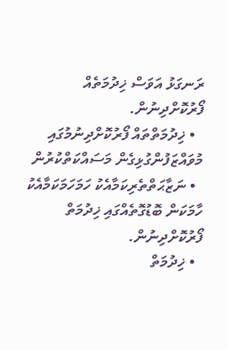ރަނގަޅު އަވަސް ޚިދުމަތެއް ފޯރުކޮށްދިނުން.
  • ޚިދުމަތްތައް ފޯރުކޮށްދިނުމުގައި މުވައްޒަފުންގުޅިގެން މަސައްކަތްކުރުން
  • ނަޒާޙަތްތެރިކަމާއެކު ހަމަހަމަކަމާއެކު ހާމަކަން ބޮޑުގޮތެއްގައި ޚިދުމަތް ފޯރުކޮށްދިނުން.
  • ޚިދުމަތް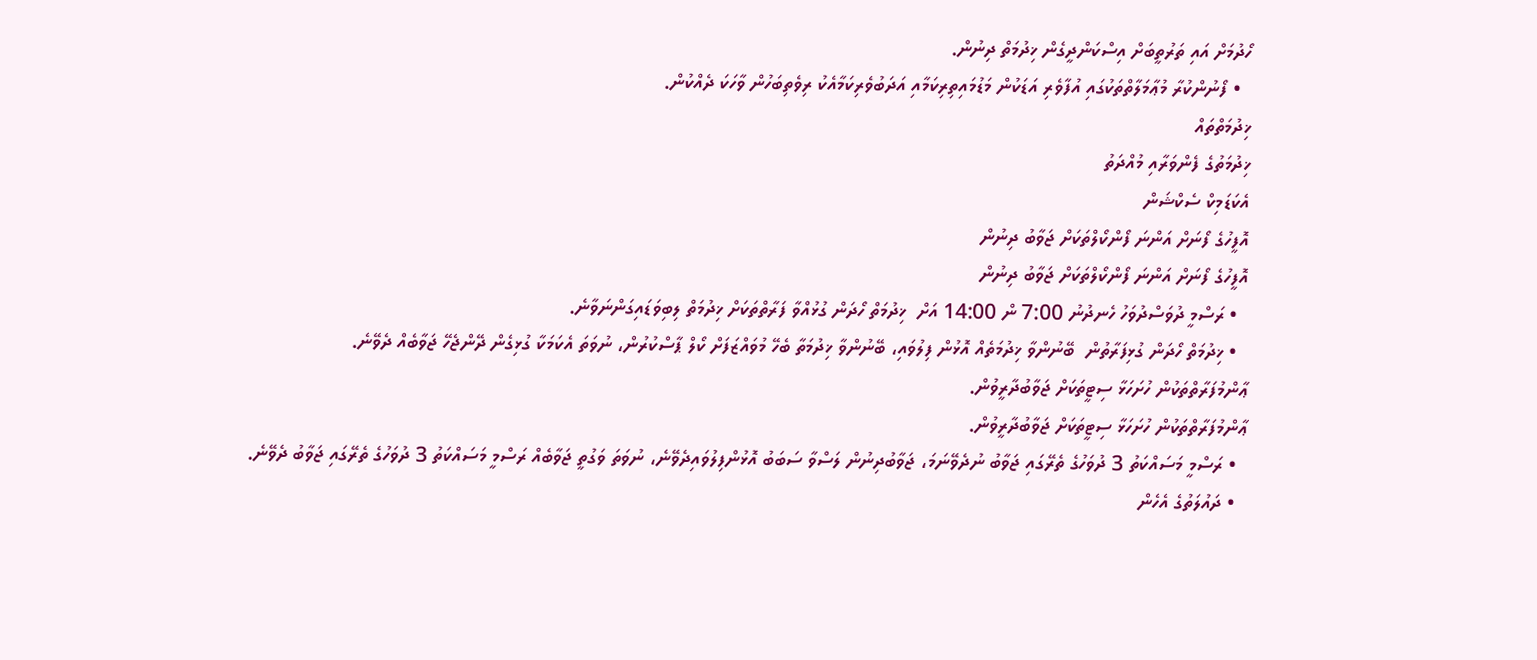ހޯދުމަށް އައި ތަރުތީބަށް އިސްކަންދީގެން ޚިދުމަތް ދިނުން.
  • ފޯނުންކުރާ މުޢާމަލާތްތަކުގައި އުފާވެރި އަޑަކުން މަޑުމައިތިރިކަމާއި އަދަބުވެރިކަމާއެކު ރިވެތިބަހުން ވާހަކަ ދެއްކުން.
ޚިދުމަތްތައް
ޚިދުމަތުގެ ފެންވަރާއި މުއްދަތު
އެކަޑަމިކް ސެކްޝަން
އޮފީހުގެ ފޯނަށް އަންނަ ފޯންކޯލްތަކަށް ޖަވާބު ދިނުން
އޮފީހުގެ ފޯނަށް އަންނަ ފޯންކޯލްތަކަށް ޖަވާބު ދިނުން
  • ރަސްމީ ދުވަސްދުވަހު ހެނދުނު 7:00 ން 14:00 އަށް  ޚިދުމަތް ހޯދަން ގުޅުއްވާ ފަރާތްތަކަށް ޚިދުމަތް ލިބިވަޑައިގަންނަވާނެ.
  • ޚިދުމަތް ހޯދަން ގުޅިފަރާތުން  ބޭނުންވާ ޚިދުމަތެއް އޮޅުން ފިލުވައި، ބޭނުންވާ ޚިދުމަތާ ބެހޭ މުވައްޒަފަށް ކޯލް ޕާސްކުރުން، ނުވަތަ އެކަމަކާ ގުޅިގެން ދޭންޖެހޭ ޖަވާބެއް ދެވޭނެ.
ޢާންމުފަރާތްތަކުން ހުށަހަޅާ ސިޓީތަކަށް ޖަވާބުދާރީވުން.
ޢާންމުފަރާތްތަކުން ހުށަހަޅާ ސިޓީތަކަށް ޖަވާބުދާރީވުން.
  • ރަސްމީ މަސައްކަތު 3 ދުވަހުގެ ތެރޭގައި ޖަވާބު ނުދެވޭނަމަ، ޖަވާބުދިނުން ލަސްވާ ސަބަބު އޮޅުންފިލުވައިދެވޭނެ، ނުވަތަ ވަގުތީ ޖަވާބެއް ރަސްމީ މަސައްކަތު 3 ދުވަހުގެ ތެރޭގައި ޖަވާބު ދެވޭނެ.
  • ދައުލަތުގެ އެހެން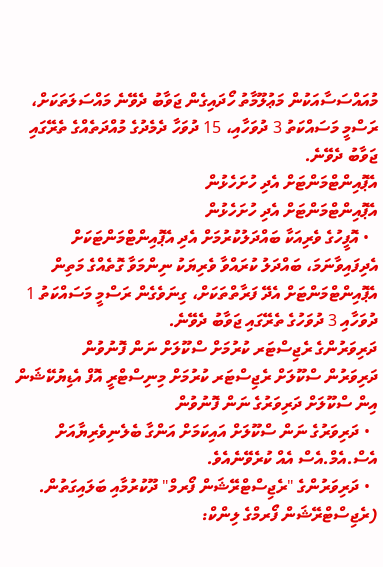މުއައްސަސާއަކުން މަޢުލޫމާތު ހޯދައިގެން ޖަވާބު ދެވޭނެ މައްސަލަތަކަށް، ރަސްމީ މަސައްކަތު 3 ދުވަހާއި، 15 ދުވަހާ ދެމެދުގެ މުއްދަތެއްގެ ތެރޭގައި ޖަވާބު ދެވޭނެ.
އެޕޮއިންޓްމަންޓަށް އެދި ހުށަހެޅުން
އެޕޮއިންޓްމަންޓަށް އެދި ހުށަހެޅުން
  • އޮފީހުގެ ވެރިއަކާ ބައްދަލުކުރުމަށް އެދި އެޕޮއިންޓްމަންޓަކަށް އެދިފައިވާނަމަ، ބައްދަލު ކުރައްވާ ވެރިޔަކު ނިންމަވާ ގޮތެއްގެ މަތިން އެޕޮއިންޓްމަންޓަށް އެދޭ ފަރާތްތަކަށް، ގިނަވެގެން ރަސްމީ މަސައްކަތު 1 ދުވަހާއި 3 ދުވަހުގެ ތެރޭގައި ޖަވާބު ދެވޭނެ.
ދަރިވަރުންގެ ރެޖިސްޓަރ ކުރުމަށް ސްކޫލަށް ނަން ފޮނުވުން
ދަރިވަރުން ސްކޫލަށް ރެޖިސްޓަރ ކުރުމަށް މިނިސްޓްރީ އޮފް އެޑިޔުކޭޝަން އިން ސްކޫލަށް ދަރިވަރުގެ ނަން ފޮނުވުން
  • ދަރިވަރުގެ ނަން ސްކޫލަށް އައިކަމަށް އަންގާ ބެލެނިވެރިޔާއަށް އެސް.އެމް.އެސް އެއް ކުރެވޭނެއެވެ.
  • ދަރިވަރުންގެ "ރެޖިސްޓްރޭޝަން ފޯރމް" ދޫކުރުމާއި ބަލައިގަތުން. (ރެޖިސްޓްރޭޝަން ފޯރމްގެ ލިންކް: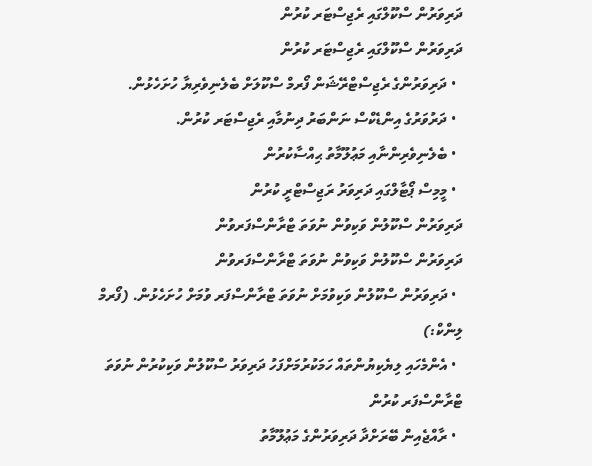ދަރިވަރުން ސްކޫލްގައި ރެޖިސްޓަރ ކުރުން
ދަރިވަރުން ސްކޫލްގައި ރެޖިސްޓަރ ކުރުން
  • ދަރިވަރުންގެ ރެޖިސްޓްރޭޝަން ފޯރމް ސްކޫލަށް ބެލެނިވެރިޔާ ހުށަހެޅުން.
  • ދަރުވަރުގެ އިންޑެކްސް ނަންބަރު ދިނުމާއި ރެޖިސްޓަރ ކުރުން.
  • ބެލެނިވެރިންނާއި މަޢުލޫމާތު ޙިއްސާކުރުން
  • މީމިސް ޕޯޓާލްގައި ދަރިވަރު ރަޖިސްޓްރީ ކުރުން
ދަރިވަރުން ސްކޫލުން ވަކިވުން ނުވަތަ ޓްރާންސްފަރވުން
ދަރިވަރުން ސްކޫލުން ވަކިވުން ނުވަތަ ޓްރާންސްފަރވުން
  • ދަރިވަރުން ސްކޫލުން ވަކިވުމަށް ނުވަތަ ޓްރާންސްފަރ ވުމަށް ހުށަހެޅުން. (ފޯރމް ލިންކް:)
  • އެންމެހައި ލިޔެކިޔުންތައް ހަމަކުރުމަށްފަހު ދަރިވަރު ސްކޫލުން ވަކިކުރުން ނުވަތަ ޓްރާންސްފަރ ކުރުން
  • ރާއްޖެއިން ބޭރަށްދާ ދަރިވަރުންގެ މަޢުލޫމާތު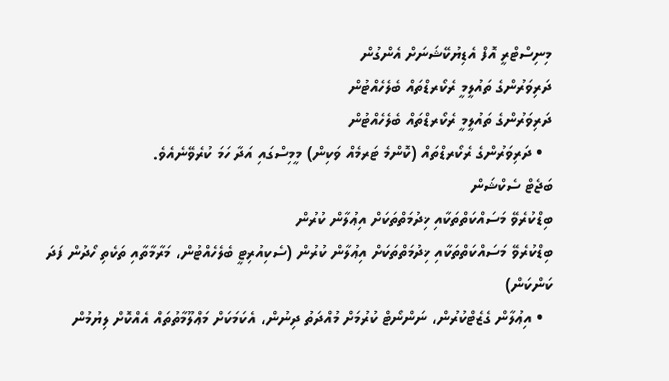މިނިސްޓްރީ އޮފް އެޑިޔުކޭޝަނަށް އެންގުން
ދަރިވަރުންގެ ތައުލީމީ ރެކޯރޑްތައް ބެލެހެއްޓުން
ދަރިވަރުންގެ ތައުލީމީ ރެކޯރޑްތައް ބެލެހެއްޓުން
  • ދަރިވަރުންގެ ރެކޯރޑްތައް (ކޮންމެ ޓަރމެއް ވަކިން) މީމިސްގައި އަދާ ހަމަ ކުރެވޭނެއެވެ.
ބަޖެޓް ސެކްޝަން
ބިޑްކުރެވޭ މަސައްކަތްތަކާއި ޚިދުމަތްތަކަށް އިޢުލާން ކުރުން
ބިޑްކުރެވޭ މަސައްކަތްތަކާއި ޚިދުމަތްތަކަށް އިޢުލާން ކުރުން (ސެކިއުރިޓީ ބެލެހެއްޓުން، މަރާމާތާއި ތަކެތި ހޯދުން ފަދަ ކަންކަން)
  • އިޢުލާން ގެޒެޓްކުރުން، ނަންނޯޓް ކުރުމަށް މުއްދަތު ދިނުން، އެކަމަކަށް މަޢްލޫމާތުތައް އެއްކޮށް ލިޔުމުން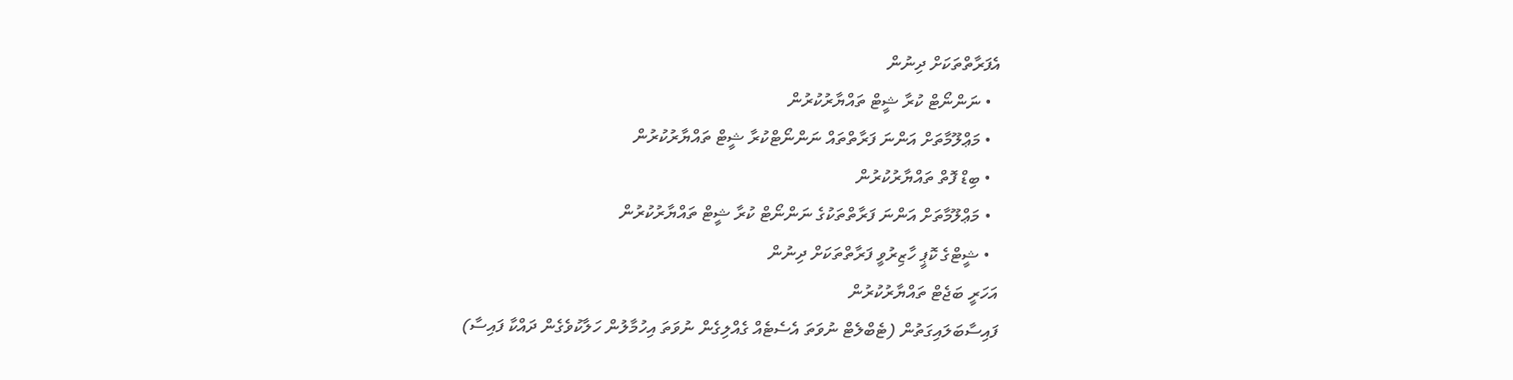އެފަރާތްތަކަށް ދިނުން
  • ނަންނޯޓް ކުރާ ޝީޓް ތައްޔާރުކުރުން
  • މަޢްލޫމާތަށް އަންނަ ފަރާތްތައް ނަންނޯޓްކުރާ ޝީޓް ތައްޔާރުކުރުން
  • ބިޑް ފޮތް ތައްޔާރުކުރުން
  • މަޢްލޫމާތަށް އަންނަ ފަރާތްތަކުގެ ނަންނޯޓް ކުރާ ޝީޓް ތައްޔާރުކުރުން
  • ޝީޓްގެ ކޮޕީ ހާޒިރުވީ ފަރާތްތަކަށް ދިނުން
އަހަރީ ބަޖެޓް ތައްޔާރުކުރުން
ފައިސާބަލައިގަތުން (ޓެބްލެޓް ނުވަތަ އެސެޓެއް ގެއްލިގެން ނުވަތަ އިހުމާލުން ހަލާކުވެގެން ދައްކާ ފައިސާ)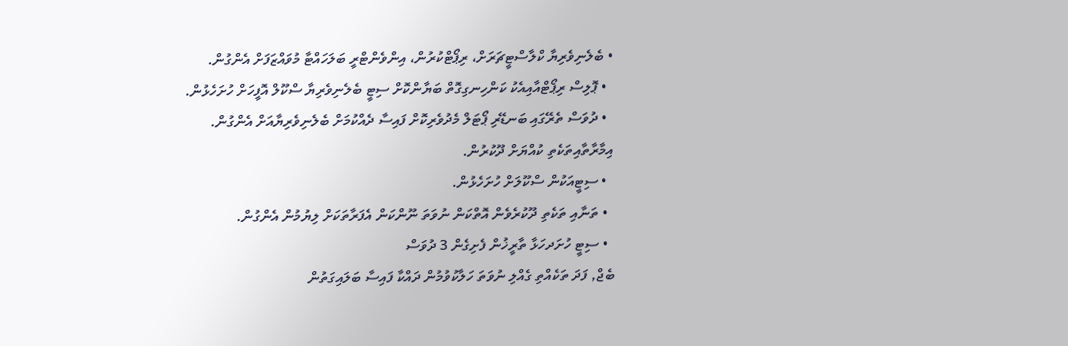• ބެލެނިވެރިޔާ ކްލާސްޓީޗަރަށް، ރިޕޯޓްކުރުން، އިންވެންޓްރީ ބަލަހައްޓާ މުވައްޒަފަށް އެންގުން.
  • ޕޮލިސް ރިޕޯޓްއާއިއެކު ކަންހިނގިގޮތް ބަޔާންކޮށް ސިޓީ ބެލެނިވެރިޔާ ސްކޫލް އޮފީހަށް ހުށަހެޅުން.
  • ދުވަސް ތެރޭގައި ބަނޑޭރި ޕޯޓަލް މެދުވެރިކޮށް ފައިސާ ދެއްކުމަށް ބެލެނިވެރިޔާއަށް އެންގުން.
އިމާރާތާއިތަކެތި ކުއްޔަށް ދޫކުރުން.
  • ސިޓީއަކުން ސްކޫލަށް ހުށަހެޅުން.
  • ތަނާއި ތަކެތި ދޫކުރެވެން އޮތްކަން ނުވަތަ ނޫންކަން އެފަރާތަކަށް ލިޔުމުން އެންގުން.
  • ސިޓީ ހުށަދހަޅާ ތާރީޚުން ފެށިގެން 3 ދުވަސް
ބެޖް, ފަދަ ތަކެއްތި ގެއްލި ނުވަތަ ހަލާކުވުމުން ދައްކާ ފައިސާ ބަލައިގަތުން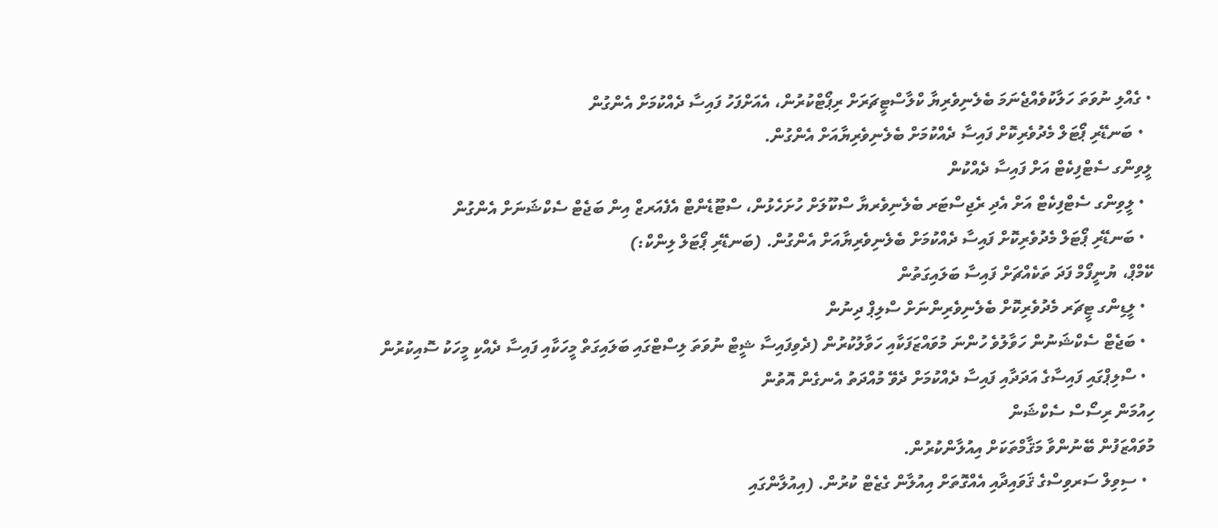• ގެއްލި ނުވަތަ ހަލާކުވެއްޖެނަމަ ބެލެނިވެރިޔާ ކްލާސްޓީޗަރަށް ރިޕޯޓްކުރުން، އެއަށްފަހު ފައިސާ ދެއްކުމަށް އެންގުން
  • ބަނޑޭރި ޕޯޓަލް މެދުވެރިކޮށް ފައިސާ ދެއްކުމަށް ބެލެނިވެރިޔާއަށް އެންގުން.
ލީވިންގ ސެޓްފިކެޓް އަށް ފައިސާ ދެއްކުން
  • ލީވިންގ ސެޓްފިކެޓް އަށް އެދި ރެޖިސްޓަރ ބެލެނިވެރޔާ ސްކޫލަށް ހުށަހެޅުން، ސްޓޫޑެންޓް އެފެއަރޒް އިން ބަޖެޓް ސެކްޝަނަށް އެންގުން
  • ބަނޑޭރި ޕޯޓަލް މެދުވެރިކޮށް ފައިސާ ދެއްކުމަށް ބެލެނިވެރިޔާއަށް އެންގުން. (ބަނޑޭރި ޕޯޓަލް ލިންކް:)
ކޭމްޕް، ޔުނީފޯމް ފަދަ ތަކެއްޗަށް ފައިސާ ބަލައިގަތުން
  • ލީޑިންގ ޓީޗަރ މެދުވެރިކޮށް ބެލެނިވެރިންނަށް ސްލިޕް ދިނުން
  • ބަޖެޓް ސެކްޝަނުން ހަވާލުވެ ހުންނަ މުވައްޒަފަކާއި ހަވާލުކުރުން (ދެވިފައިސާ ޝީޓް ނުވަތަ ލިސްޓްގައި ބަލައިގަތް މީހަކާއި ފައިސާ ދެއްކި މީހަކު ސޮއިކުރުން
  • ސްލިޕްގައި ފައިސާގެ އަދަދާއި ފައިސާ ދެއްކުމަށް ދެވޭ މުއްދަތު އެނގެން އޮތުން
ހިއުމަން ރިސޯސް ސެކްޝަން
މުވައްޒަފުން ބޭނުންވާ މަޤާމްތަކަށް އިއުލާންކުރުން.
  • ސިވިލް ސަރވިސްގެ ޤަވައިދާއި އެއްގޮތަށް އިއުލާން ގެޒެޓް ކުރުން. (އިއުލާންގައި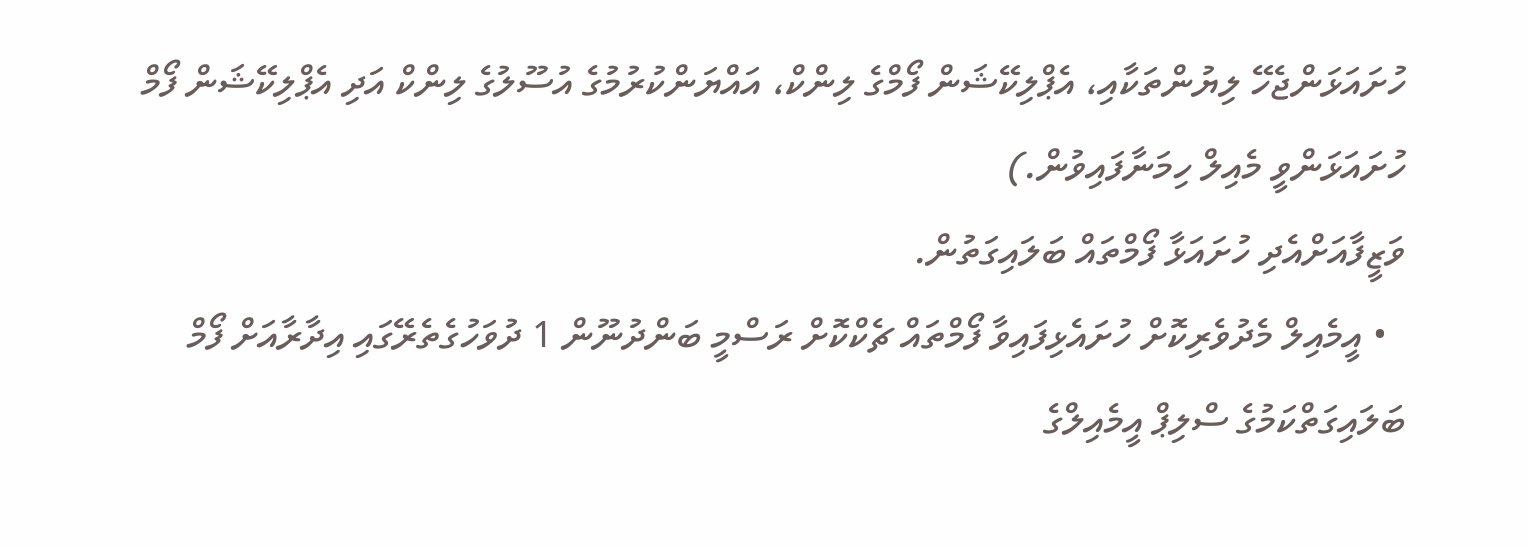ހުށައަޅަންޖެހޭ ލިޔުންތަކާއި، އެޕްލިކޭޝަން ފޯމްގެ ލިންކް، އައްޔަންކުރުމުގެ އުސޫލުގެ ލިންކް އަދި އެޕްލިކޭޝަން ފޯމް ހުށައަޅަންވީ މެއިލް ހިމަނާފައިވުން.)
ވަޒީފާއަށްއެދި ހުށައަޅާ ފޯމްތައް ބަލައިގަތުން.
  • އީމެއިލް މެދުވެރިކޮށް ހުށައެޅިފައިވާ ފޯމްތައް ޗެކްކޮށް ރަސްމީ ބަންދުނޫން 1 ދުވަހުގެތެރޭގައި އިދާރާއަށް ފޯމް ބަލައިގަތްކަމުގެ ސްލިޕް އީމެއިލްގެ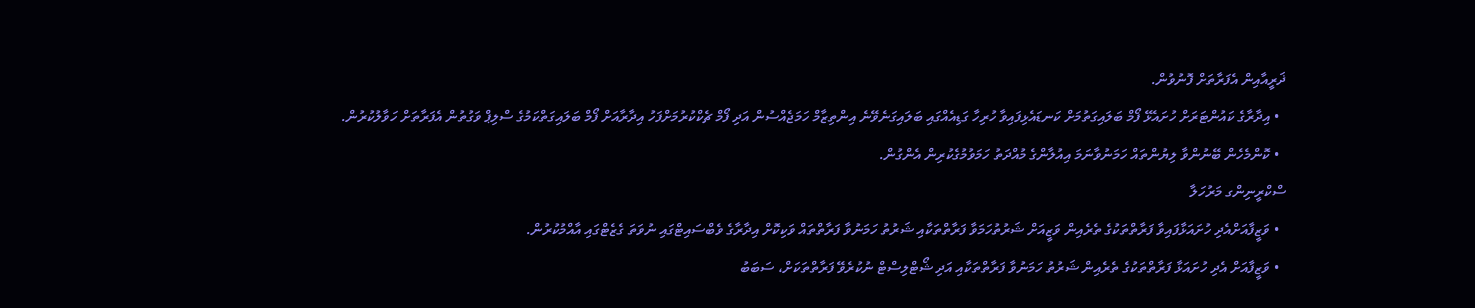ޛަރީއާއިން އެފަރާތަށް ފޮނުވުން.
  • އިދާރާގެ ކައުންޓަރަށް ހުށައެޅޭ ފޯމް ބަލައިގަތުމަށް ކަނޑައެޅިފައިވާ ހުރިހާ ގަޑިއެއްގައި ބަލައިގަނެވޭނެ އިންތިޒާމް ހަމަޖެއްސުން އަދި ފޯމް ޗެކްކުރުމަށްފަހު އިދާރާއަށް ފޯމް ބަލައިގަތްކަމުގެ ސްލިޕް ވަގުތުން އެފަރާތަށް ހަވާލުކުރުން.
  • ކޮންމެހެން ބޭނުންވާ ލިޔުންތައް ހަމަނުވާނަމަ އިއުލާންގެ މުއްދަތު ހަމަވުމުގެކުރިން އެންގުން.
ސްކްރީނިންގ މަރުހަލާ
  • ވަޒީފާއަށްއެދި ހުށައަޅާފައިވާ ފަރާތްތަކުގެ ތެރެއިން ވަޒީއަށް ޝަރުތުހަމަވާ ފަރާތްތަކާއި ޝަރުތު ހަމަނުވާ ފަރާތްތައް ވަކިކޮށް އިދާރާގެ ވެބްސައިޓްގައި ނުވަތަ ގެޒެޓްގައި އާއްމުކުރުން.
  • ވަޒީފާއަށް އެދި ހުށައަޅާ ފަރާތްތަކުގެ ތެރެއިން ޝަރުތު ހަމަނުވާ ފަރާތްތަކާއި އަދި ޝޯޓްލިސްޓް ނުކުރެވޭ ފަރާތްތަކަށް، ސަބަބު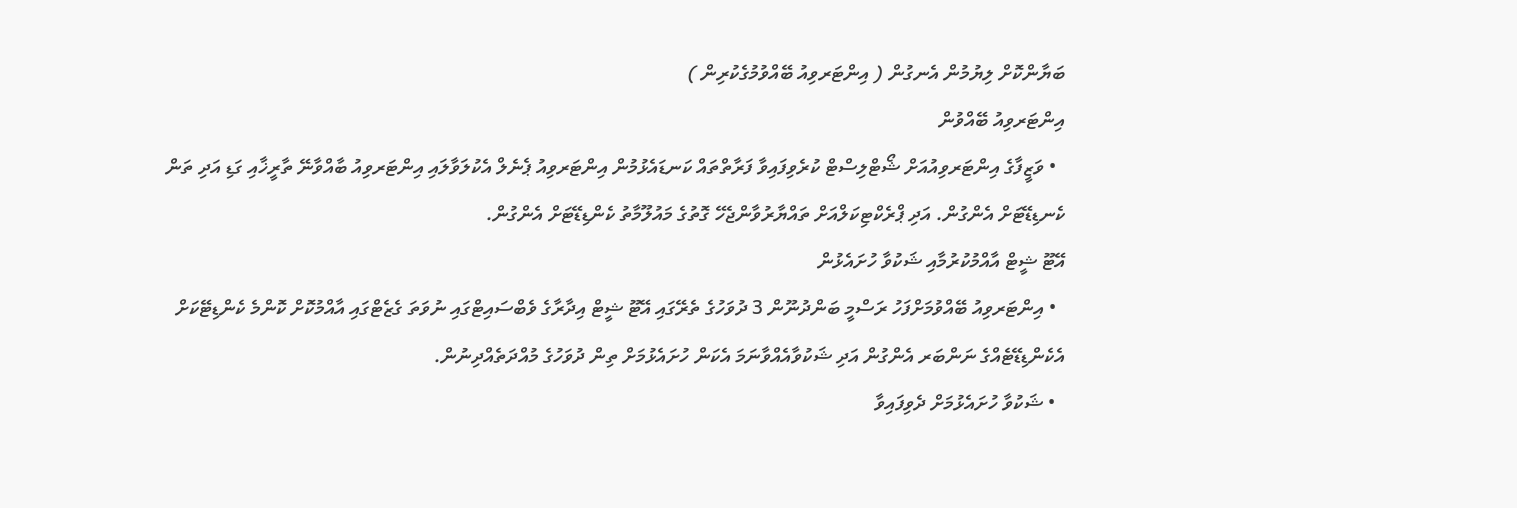ބަޔާންކޮށް ލިޔުމުން އެނގުން ( އިންޓަރވިއު ބޭއްވުމުގެކުރިން )
އިންޓަރވިއު ބޭއްވުން
  • ވަޒީފާގެ އިންޓަރވިއުއަށް ޝޯޓްލިސްޓް ކުރެވިފައިވާ ފަރާތްތައް ކަނޑައެޅުމުން އިންޓަރވިއު ޕެނެލް އެކުލަވާލައި އިންޓަރވިއު ބާއްވާނޭ ތާރީޚާއި ގަޑި އަދި ތަން ކެނޑިޑޭޓަށް އެންގުން. އަދި ޕްރެކްޓިކަލްއަށް ތައްޔާރުވާންޖެހޭ ގޮތުގެ މައުލޫމާތު ކެންޑިޑޭޓަށް އެންގުން.
އޭޓޫ ޝީޓް އާއްމުކުރުމާއި ޝަކުވާ ހުށައެޅުން
  • އިންޓަރވިއު ބޭއްވުމަށްފަހު ރަސްމީ ބަންދުނޫން 3 ދުވަހުގެ ތެރޭގައި އޭޓޫ ޝީޓް އިދާރާގެ ވެބްސައިޓްގައި ނުވަތަ ގެޒެޓްގައި އާއްމުކޮށް ކޮންމެ ކެންޑިޓޭކަށް އެކެންޑިޑޭޓެއްގެ ނަންބަރ އެންގުން އަދި ޝަކުވާއެއްވާނަމަ އެކަން ހުށައެޅުމަށް ތިން ދުވަހުގެ މުއްދަތެއްދިނުން.
  • ޝަކުވާ ހުށައެޅުމަށް ދެވިފައިވާ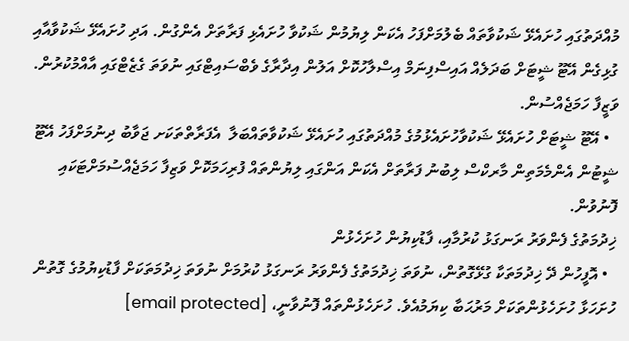މުއްދަތުގައި ހުށައެޅޭ ޝަކުވާތައް ބެލުމަށްފަހު އެކަން ލިޔުމުން ޝަކުވާ ހުށައެޅި ފަރާތަށް އެންގުން. އަދި ހުށައެޅޭ ޝަކުވާއާއި ގުޅިގެން އޭޓޫ ޝީޓަށް ބަދަލެއް އައިސްފިނަމް އިސްލާހުކޮށް އަލުން އިދާރާގެ ވެބްސައިޓްގައި ނުވަތަ ގެޒެޓްގައި އާއްމުކުރުން.
ވަޒީފާ ހަމަޖެއްސުން.
  • އޭޓޫ ޝީޓަށް ހުށައެޅޭ ޝަކުވާހުށައެޅުމުގެ މުއްދަތުގައި ހުށައެޅޭ ޝަކުވާތައްބަލާ  އެފަރާތްތަކަށ ޖަވާބު ދިނުމަށްފަހު އޭޓޫ ޝީޓުން އެންމެމަތިން މާރކްސް ލިބުނު ފަރާތަށް އެކަން އަންގައި ލިޔުންތައް ފުރިހަމަކޮށް ވަޒިފާ ހަމަޖެއްސުމަށްޓަކައި ފޮނުވުން.
ޚިދުމަތުގެ ފެންވަރު ރަނގަޅު ކުރުމާއި، ފާޑުކިޔުން ހުށަހެޅުން
  • އޮފީހުން ދޭ ޚިދުމަތަކާ ގުޅޭގޮތުން، ނުވަތަ ޚިދުމަތުގެ ފެންވަރު ރަނގަޅު ކުރުމަށް ނުވަތަ ޚިދުމަތަކަށް ފާޑުކިޔުމުގެ ގޮތުން ހުށަހަޅާ ހުށަހެޅުންތަކަށް މަރުޙަބާ ކިޔަމުއެވެ. ހުށަހެޅުންތައް ފޮނުވާނީ، [email protected]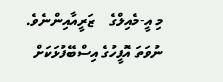މި އީ-މެއިލްގެ    ޒަރީއާއިންނެވެ. ނުވަތަ އޮފީހުގެ އިސްބޭފުޅަކަށް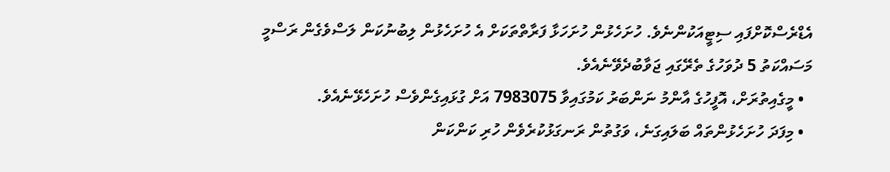އެޑްރެސްކޮށްފައި ސިޓީއަކުންނެވެ. ހުށަހެޅުން ހުށަހަޅާ ފަރާތްތަކަށް އެ ހުށަހެޅުން ލިބުނުކަން ލަސްވެގެން ރަސްމީ މަސައްކަތު 5 ދުވަހުގެ ތެރޭގައި ޖަވާބުދެވޭނެއެވެ.
  • މީގެއިތުރަށް، އޮފީހުގެ އާންމު ނަންބަރު ކަމުގައިވާ 7983075 އަށް ގުޅައިގެންވެސް ހުށަހެޅޭނެއެވެ.
  • މިފަދަ ހުށަހެޅުންތައް ބަލައިގަނެ، ވަގުތުން ރަނގަޅުކުރެވެން ހުރި ކަންކަން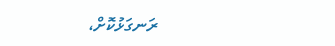ރަނގަޅުކޮށް،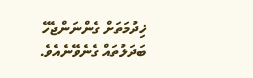ޚިދުމަތަށް ގެންނަންޖެހޭ ބަދަލުތައް ގެނެވޭނެއެވެ.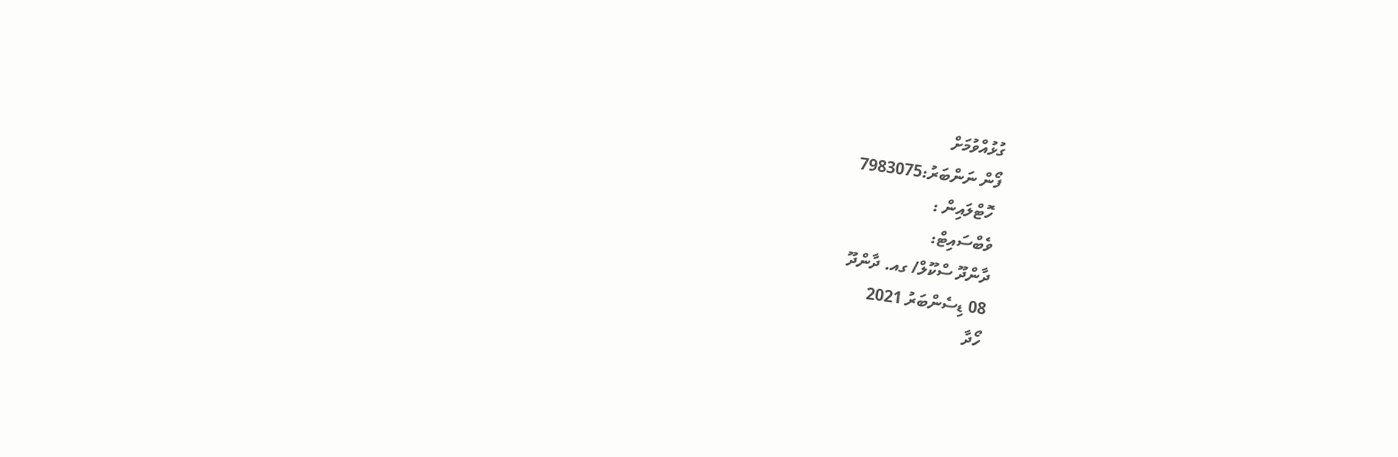ގުޅުއްވުމަށް
ފޯން ނަންބަރު:7983075
 ހޮޓްލައިން :
ވެބްސައިޓް:
ދާންދޫ ސްކޫލް/ ގއ. ދާންދޫ
08 ޑިސެންބަރު 2021
ހޯދާ